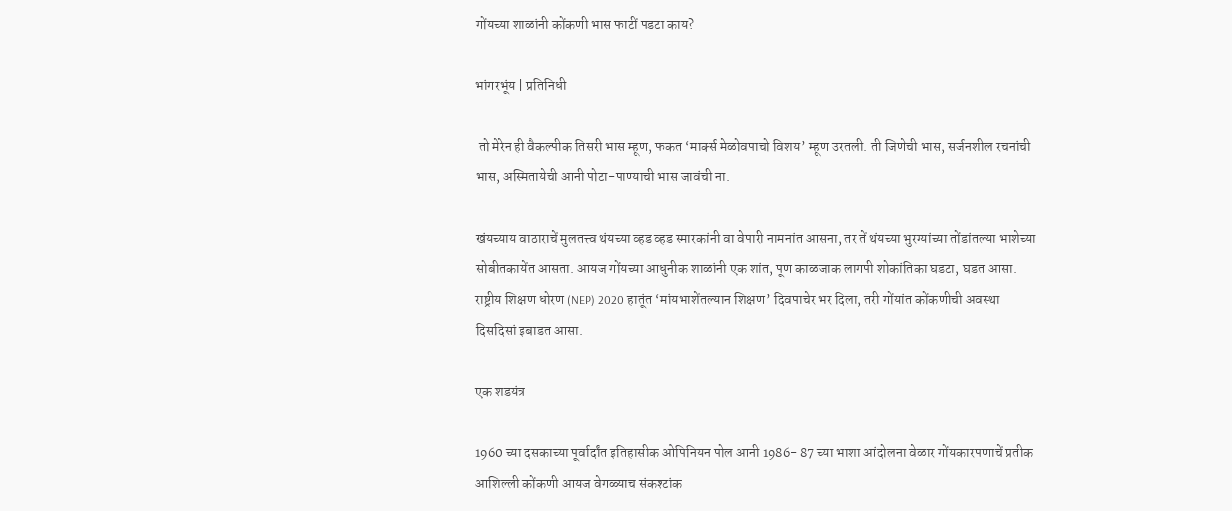गोंयच्या शाळांनी कोंकणी भास फाटीं पडटा काय?

भांगरभूंय | प्रतिनिधी

 तो मेरेन ही वैकल्पीक तिसरी भास म्हूण, फकत ‘मार्क्स मेळोवपाचो विशय’ म्हूण उरतली. ती जिणेची भास, सर्जनशील रचनांची भास, अस्मितायेची आनी पोटा-पाण्याची भास जावंची ना.

खंयच्याय वाठाराचें मुलतत्त्व थंयच्या व्हड व्हड स्मारकांनी वा वेपारी नामनांत आसना, तर तें थंयच्या भुरग्यांच्या तोंडांतल्या भाशेच्या सोबीतकायेंत आसता. आयज गोंयच्या आधुनीक शाळांनी एक शांत, पूण काळजाक लागपी शोकांतिका घडटा, घडत आसा. राष्ट्रीय शिक्षण धोरण (NEP) 2020 हातूंत ‘मांयभाशेंतल्यान शिक्षण’ दिवपाचेर भर दिला, तरी गोंयांत कोंकणीची अवस्था दिसदिसां इबाडत आसा.

एक शडयंत्र

1960 च्या दसकाच्या पूर्वार्दांत इतिहासीक ओपिनियन पोल आनी 1986- 87 च्या भाशा आंदोलना वेळार गोंयकारपणाचें प्रतीक आशिल्ली कोंकणी आयज वेगळ्याच संकश्टांक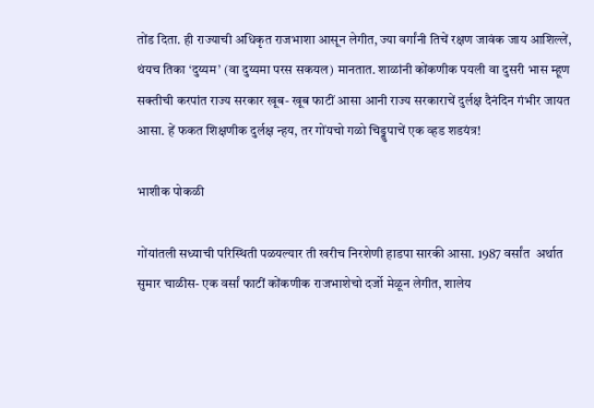तोंड दिता. ही राज्याची अधिकृत राजभाशा आसून लेगीत, ज्या वर्गांनी तिचें रक्षण जावंक जाय आशिल्लें, थंयच तिका ‘दुय्यम’ (वा दुय्यमा परस सकयल) मानतात. शाळांनी कोंकणीक पयली वा दुसरी भास म्हूण सक्तीची करपांत राज्य सरकार खूब- खूब फाटीं आसा आनी राज्य सरकाराचें दुर्लक्ष दैनंदिन गंभीर जायत आसा. हें फकत शिक्षणीक दुर्लक्ष न्हय, तर गोंयचो गळो चिड्डुपाचें एक व्हड शडयंत्र!

भाशीक पोकळी

गोंयांतली सध्याची परिस्थिती पळयल्यार ती खरीच निरशेणी हाडपा सारकी आसा. 1987 वर्सांत  अर्थात सुमार चाळीस- एक वर्सां फाटीं कोंकणीक राजभाशेचो दर्जो मेळून लेगीत, शालेय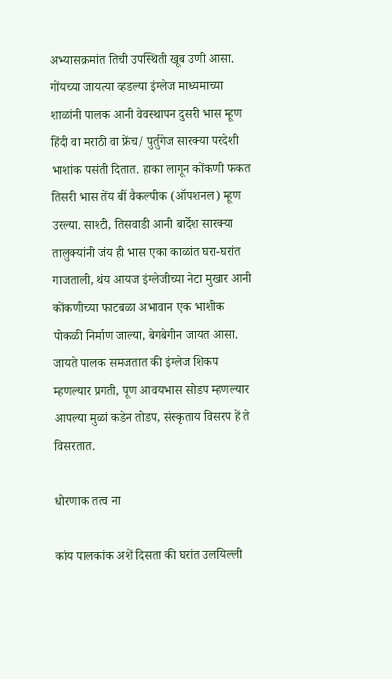अभ्यासक्रमांत तिची उपस्थिती खूब उणी आसा. गोंयच्या जायत्या व्हडल्या इंग्लेज माध्यमाच्या शाळांनी पालक आनी वेवस्थापन दुसरी भास म्हूण हिंदी वा मराठी वा फ्रेंच/ पुर्तुगेज सारक्या परदेशी भाशांक पसंती दितात. हाका लागून कोंकणी फकत तिसरी भास तेंय बीं वैकल्पीक (ऑपशनल) म्हूण उरल्या. साश्टी, तिसवाडी आनी बार्देश सारक्या तालुक्यांनी जंय ही भास एका काळांत घरा-घरांत गाजताली, थंय आयज इंग्लेजीच्या नेटा मुखार आनी कोंकणीच्या फाटबळा अभावान एक भाशीक पोकळी निर्माण जाल्या, बेगबेगीन जायत आसा. जायते पालक समजतात की इंग्लेज शिकप म्हणल्यार प्रगती, पूण आवयभास सोडप म्हणल्यार आपल्या मुळां कडेन तोडप, संस्कृताय विसरप हें ते विसरतात.

धोरणाक तत्व ना

कांय पालकांक अशें दिसता की घरांत उलयिल्ली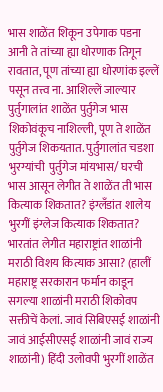भास शाळेंत शिकून उपेगाक पडना आनी ते तांच्या ह्या धोरणाक तिगून रावतात, पूण तांच्या ह्या धोरणांक इल्लें पसून तत्त्व ना. आशिल्लें जाल्यार पुर्तुगालांत शाळेंत पुर्तुगेज भास शिकोवंकूच नाशिल्ली, पूण ते शाळेंत पुर्तुगेज शिकयतात. पुर्तुगालांत चडशा भुरग्यांची  पुर्तुगेज मांयभास/ घरची भास आसून लेगीत ते शाळेंत ती भास कित्याक शिकतात? इंग्लँडांत शालेय भुरगीं इंग्लेज कित्याक शिकतात? भारतांत लेगीत महाराष्ट्रांत शाळांनी मराठी विशय कित्याक आसा? (हालीं महाराष्ट्र सरकारान फर्मान काडून सगल्या शाळांनी मराठी शिकोवप सक्तीचें केलां. जावं सिबिएसई शाळांनी जावं आईसीएसई शाळांनी जावं राज्य शाळांनी) हिंदी उलोवपी भुरगीं शाळेंत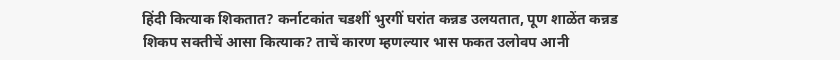हिंदी कित्याक शिकतात? कर्नाटकांत चडशीं भुरगीं घरांत कन्नड उलयतात, पूण शाळेंत कन्नड शिकप सक्तीचें आसा कित्याक? ताचें कारण म्हणल्यार भास फकत उलोवप आनी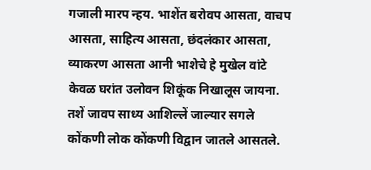गजाली मारप न्हय. भाशेंत बरोवप आसता, वाचप आसता, साहित्य आसता, छंदलंकार आसता, व्याकरण आसता आनी भाशेचे हे मुखेल वांटे केवळ घरांत उलोवन शिकूंक निखालूस जायना. तशें जावप साध्य आशिल्लें जाल्यार सगले कोंकणी लोक कोंकणी विद्वान जातले आसतले.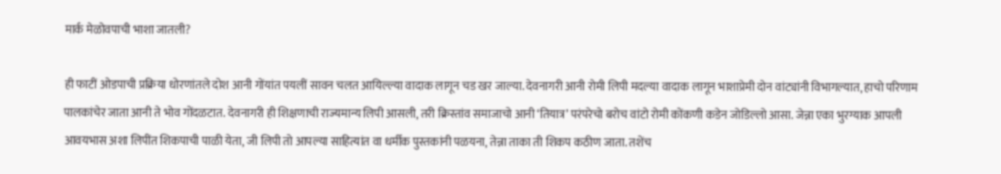मार्क मेळोवपाची भाशा जातली?

ही फाटीं ओडपाची प्रक्रिया धोरणांतले दोश आनी गोंयांत पयलीं सावन चलत आयिल्ल्या वादाक लागून चड खर जाल्या. देवनागरी आनी रोमी लिपी मदल्या वादाक लागून भाशाप्रेमी दोन वांट्यांनी विभागल्यात, हाचो परिणाम पालकांचेर जाता आनी ते भोव गोंदळटात. देवनागरी ही शिक्षणाची राज्यमान्य लिपी आसली, तरी क्रिस्तांव समाजाचो आनी ‘तियात्र’ परंपरेचो बरोच वांटो रोमी कोंकणी कडेन जोडिल्लो आसा. जेन्ना एका भुरग्याक आपली आवयभास अशा लिपींत शिकपाची पाळी येता, जी लिपी तो आपल्या साहित्यांत वा धर्मीक पुस्तकांनी पळयना, तेन्ना ताका ती शिकप कठीण जाता. तशेंच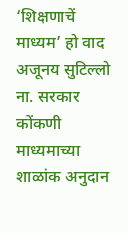‘शिक्षणाचें माध्यम’ हो वाद अजूनय सुटिल्लो ना. सरकार कोंकणी माध्यमाच्या शाळांक अनुदान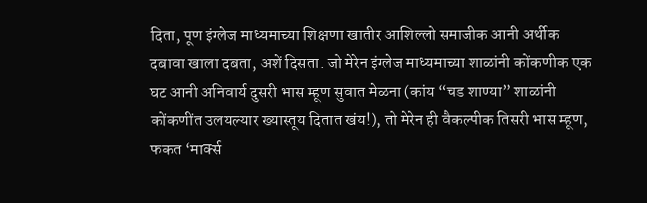दिता, पूण इंग्लेज माध्यमाच्या शिक्षणा खातीर आशिल्लो समाजीक आनी अर्थीक दबावा खाला दबता, अशें दिसता. जो मेरेन इंग्लेज माध्यमाच्या शाळांनी कोंकणीक एक घट आनी अनिवार्य दुसरी भास म्हूण सुवात मेळना (कांय “चड शाण्या” शाळांनी कोंकणींत उलयल्यार ख्यास्तूय दितात खंय!), तो मेरेन ही वैकल्पीक तिसरी भास म्हूण, फकत ‘मार्क्स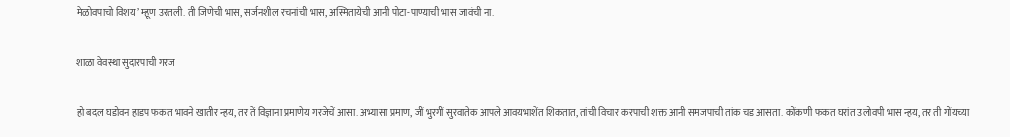मेळोवपाचो विशय’ म्हूण उरतली. ती जिणेची भास, सर्जनशील रचनांची भास, अस्मितायेची आनी पोटा-पाण्याची भास जावंची ना.

शाळा वेवस्था सुदारपाची गरज

हो बदल घडोवन हाडप फकत भावने खातीर न्हय, तर तें विज्ञाना प्रमाणेय गरजेचें आसा. अभ्यासा प्रमाण, जीं भुरगीं सुरवातेक आपले आवयभाशेंत शिकतात, तांची विचार करपाची शक्त आनी समजपाची तांक चड आसता. कोंकणी फकत घरांत उलोवपी भास न्हय, तर ती गोंयच्या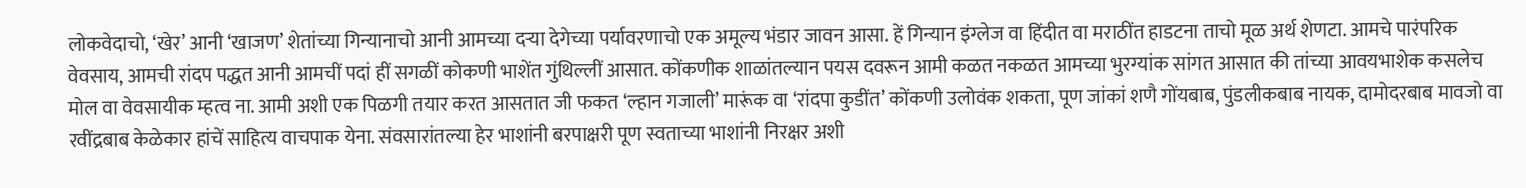लोकवेदाचो, ‘खेर’ आनी ‘खाजण’ शेतांच्या गिन्यानाचो आनी आमच्या दऱ्या देगेच्या पर्यावरणाचो एक अमूल्य भंडार जावन आसा. हें गिन्यान इंग्लेज वा हिंदीत वा मराठींत हाडटना ताचो मूळ अर्थ शेणटा. आमचे पारंपरिक वेवसाय, आमची रांदप पद्धत आनी आमचीं पदां हीं सगळीं कोकणी भाशेंत गुंथिल्लीं आसात. कोंकणीक शाळांतल्यान पयस दवरून आमी कळत नकळत आमच्या भुरग्यांक सांगत आसात की तांच्या आवयभाशेक कसलेच मोल वा वेवसायीक म्हत्व ना. आमी अशी एक पिळगी तयार करत आसतात जी फकत ‘ल्हान गजाली’ मारूंक वा ‘रांदपा कुडींत’ कोंकणी उलोवंक शकता, पूण जांकां शणै गोंयबाब, पुंडलीकबाब नायक, दामोदरबाब मावजो वा रवींद्रबाब केळेकार हांचें साहित्य वाचपाक येना. संवसारांतल्या हेर भाशांनी बरपाक्षरी पूण स्वताच्या भाशांनी निरक्षर अशी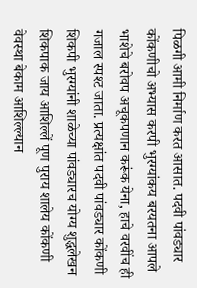पिळगी आमी निर्माण करत आसात. पदवी पांवड्यार कोंकणीचो अभ्यास करपी भुरग्यांकय बरयतना आपले भाशेचे बरोवप अचूकपणान करूंक येना, हाचे वरवींच ही गजाल स्पश्ट जाता. प्रत्यक्षांत पदवी पांवड्यार कोंकणी शिकपी भुरग्यांनी शाळेच्या पांवड्यारच योग्य शुद्धलेखन शिकपाक जाय आशिल्लें पूण पुराय शालेय कोंकणी वेवस्था बेकाम आशिल्ल्यान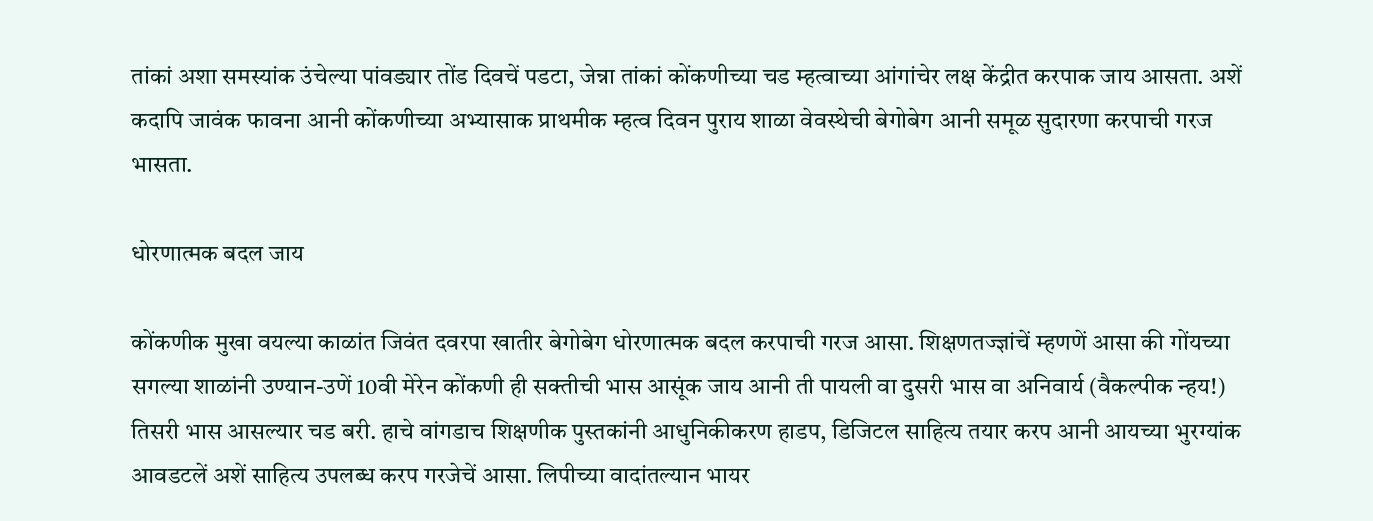तांकां अशा समस्यांक उंचेल्या पांवड्यार तोंड दिवचें पडटा, जेन्ना तांकां कोंकणीच्या चड म्हत्वाच्या आंगांचेर लक्ष केंद्रीत करपाक जाय आसता. अशें कदापि जावंक फावना आनी कोंकणीच्या अभ्यासाक प्राथमीक म्हत्व दिवन पुराय शाळा वेवस्थेची बेगोबेग आनी समूळ सुदारणा करपाची गरज भासता.

धोरणात्मक बदल जाय

कोंकणीक मुखा वयल्या काळांत जिवंत दवरपा खातीर बेगोबेग धोरणात्मक बदल करपाची गरज आसा. शिक्षणतज्ज्ञांचें म्हणणें आसा की गोंयच्या सगल्या शाळांनी उण्यान-उणें 10वी मेरेन कोंकणी ही सक्तीची भास आसूंक जाय आनी ती पायली वा दुसरी भास वा अनिवार्य (वैकल्पीक न्हय!) तिसरी भास आसल्यार चड बरी. हाचे वांगडाच शिक्षणीक पुस्तकांनी आधुनिकीकरण हाडप, डिजिटल साहित्य तयार करप आनी आयच्या भुरग्यांक आवडटलें अशें साहित्य उपलब्ध करप गरजेचें आसा. लिपीच्या वादांतल्यान भायर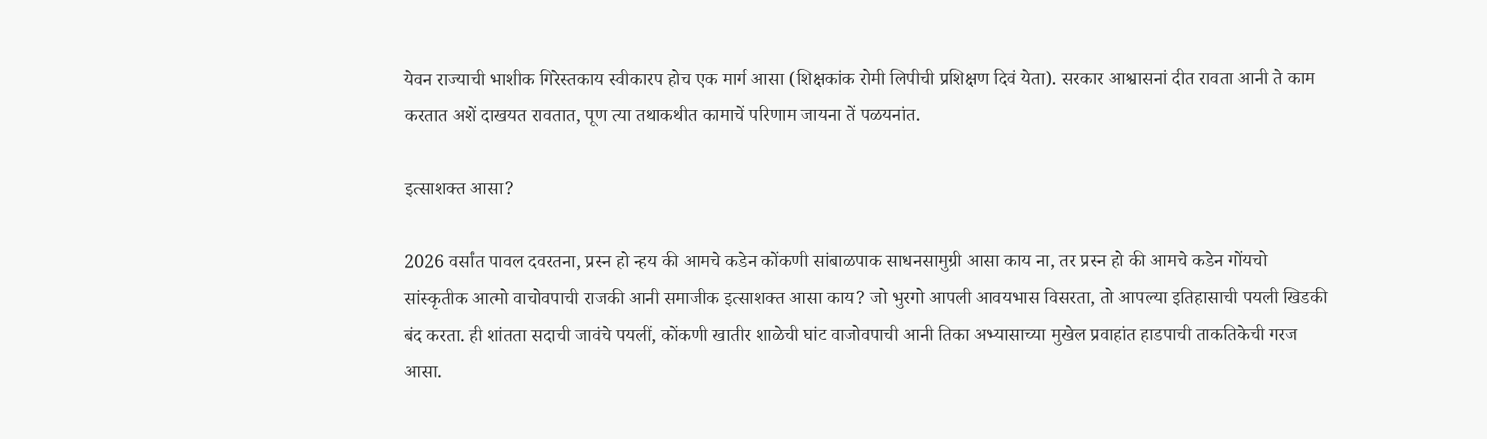येवन राज्याची भाशीक गिरेस्तकाय स्वीकारप होच एक मार्ग आसा (शिक्षकांक रोमी लिपीची प्रशिक्षण दिवं येता). सरकार आश्वासनां दीत रावता आनी ते काम करतात अशें दाखयत रावतात, पूण त्या तथाकथीत कामाचें परिणाम जायना तें पळयनांत.

इत्साशक्त आसा?

2026 वर्सांत पावल दवरतना, प्रस्न हो न्हय की आमचे कडेन कोंकणी सांबाळपाक साधनसामुग्री आसा काय ना, तर प्रस्न हो की आमचे कडेन गोंयचो सांस्कृतीक आत्मो वाचोवपाची राजकी आनी समाजीक इत्साशक्त आसा काय? जो भुरगो आपली आवयभास विसरता, तो आपल्या इतिहासाची पयली खिडकी बंद करता. ही शांतता सदाची जावंचे पयलीं, कोंकणी खातीर शाळेची घांट वाजोवपाची आनी तिका अभ्यासाच्या मुखेल प्रवाहांत हाडपाची ताकतिकेची गरज आसा.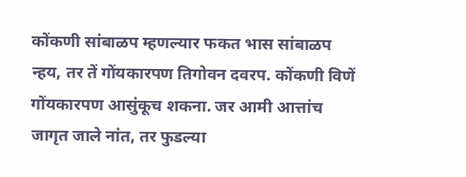कोंकणी सांबाळप म्हणल्यार फकत भास सांबाळप न्हय, तर तें गोंयकारपण तिगोवन दवरप. कोंकणी विणें गोंयकारपण आसुंकूच शकना. जर आमी आत्तांच जागृत जाले नांत, तर फुडल्या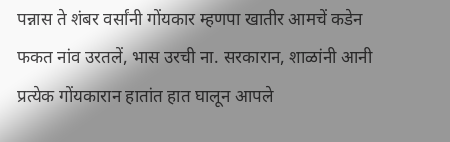पन्नास ते शंबर वर्सांनी गोंयकार म्हणपा खातीर आमचें कडेन फकत नांव उरतलें, भास उरची ना. सरकारान, शाळांनी आनी प्रत्येक गोंयकारान हातांत हात घालून आपले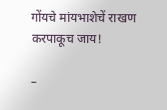गोंयचे मांयभाशेचें राखण करपाकूच जाय!

–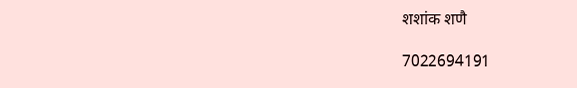शशांक शणै

7022694191